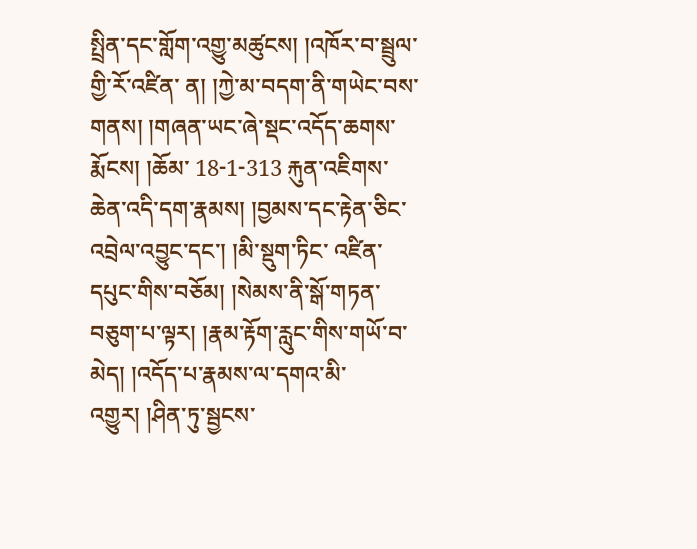སྤྲིན་དང་གློག་འགྱུ་མཚུངས། །འཁོར་བ་སྦྲུལ་གྱི་རོ་འཛིན་ ན། །ཀྱེ་མ་བདག་ནི་གཡེང་བས་གནས། །གཞན་ཡང་ཞེ་སྡང་འདོད་ཆགས་རྨོངས། །ཆོམ་ 18-1-313 རྐུན་འཇིགས་ཆེན་འདི་དག་རྣམས། །བྱམས་དང་རྟེན་ཅིང་འབྲེལ་འབྱུང་དང་། །མི་སྡུག་ཏིང་ འཛིན་དཔུང་གིས་བཅོམ། །སེམས་ནི་སྒོ་གཏན་བཅུག་པ་ལྟར། །རྣམ་རྟོག་རླུང་གིས་གཡོ་བ་ མེད། །འདོད་པ་རྣམས་ལ་དགའ་མི་འགྱུར། །ཤིན་ཏུ་སྦྱངས་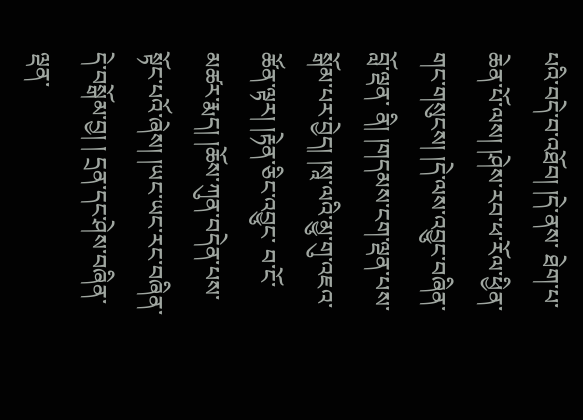པའི་བདེ་བ་འཐོབ། །དེ་ནས་ ཐེག་པ་ཆེན་པོ་ལས། །ཤེས་རབ་ཕ་རོལ་ཕྱིན་གང་གསུངས། །དེ་ལས་འབྱུང་བཞིན་བློ་ལྡན་ ནི། །གདམས་ངག་ལྡན་པས་སྒོམ་པར་བྱེད། །སཱ་ལའི་མྱུ་གུ་འཇའ་ཚོན་ལྟར། །རྟེན་ཅིང་འབྱུང་ བ་ངོ་མཚར་རྨད། །ཆོས་ཀུན་བདེན་པས་སྟོང་པའོ་ཞེས། །ཡང་ཡང་རང་བཞིན་དེ་བསྒོམ་བྱ། ། དྲན་དང་ཤེས་བཞིན་ལྡན་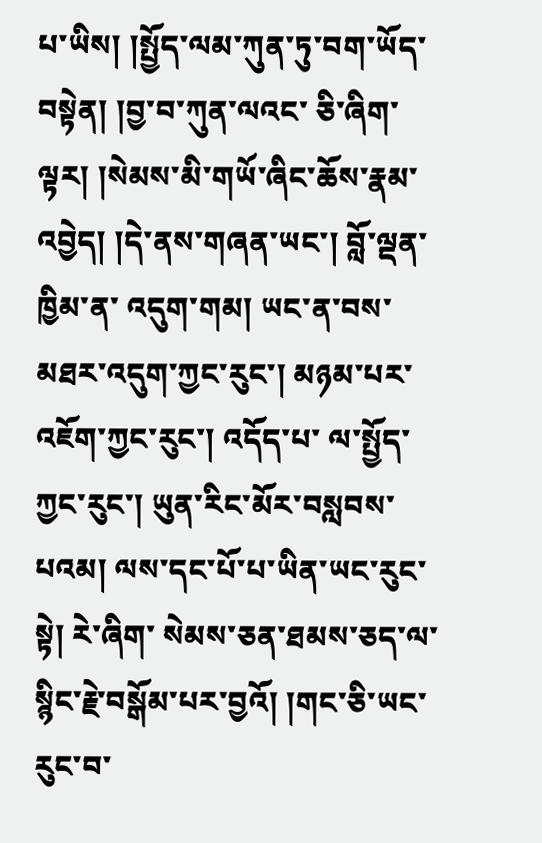པ་ཡིས། །སྤྱོད་ལམ་ཀུན་ཏུ་བག་ཡོད་བསྟེན། །བྱ་བ་ཀུན་ལའང་ ཅི་ཞིག་ལྟར། །སེམས་མི་གཡོ་ཞིང་ཆོས་རྣམ་འབྱེད། །དེ་ནས་གཞན་ཡང་། བློ་ལྡན་ཁྱིམ་ན་ འདུག་གམ། ཡང་ན་བས་མཐར་འདུག་ཀྱང་རུང་། མཉམ་པར་འཇོག་ཀྱང་རུང་། འདོད་པ་ ལ་སྤྱོད་ཀྱང་རུང་། ཡུན་རིང་མོར་བསླབས་པའམ། ལས་དང་པོ་པ་ཡིན་ཡང་རུང་སྟེ། རེ་ཞིག་ སེམས་ཅན་ཐམས་ཅད་ལ་སྙིང་རྗེ་བསྒོམ་པར་བྱའོ། །གང་ཅི་ཡང་རུང་བ་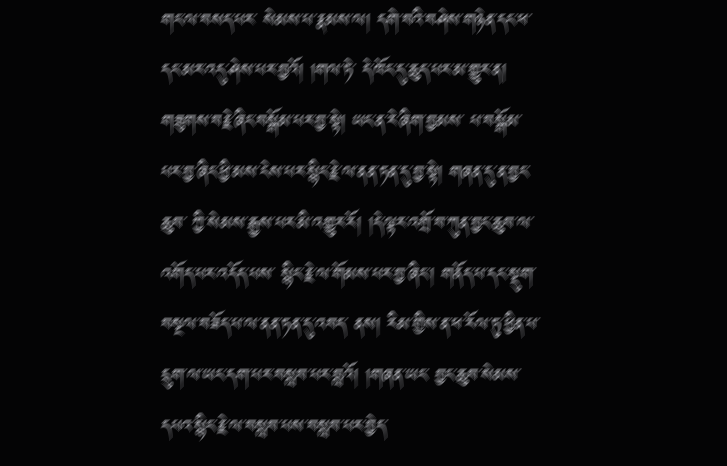གང་ལ་བསད་པར་ སེམས་པ་རྣམས་ལ། དགེ་བའི་བཤེས་གཉེན་དང་ཕ་དང་མར་འདུ་ཤེས་པར་བྱའོ། །གལ་ཏེ་ དེ་ཁོང་དུ་ཆུད་པར་མ་གྱུར་ན། གཟུགས་བརྗེ་ཞིང་བསྒོམ་པར་བྱ་སྟེ། ཡང་ན་རེ་ཞིག་བྱམས་ པ་བསྒོམ་པར་བྱ་ཞིང་ཕྱི་མས་ངེས་པར་སྙིང་རྗེ་ལ་ནན་ཏན་དུ་བྱ་སྟེ། གཞན་དུ་ན་བྱང་ཆུབ་ ཀྱི་སེམས་རྒྱས་པར་མི་འགྱུར་རོ། །དེ་ལྟར་འགྲོ་བ་ཀུན་བྱང་ཆུབ་ལ་འགོད་པར་འདོད་པས་ སྙིང་རྗེ་ལ་གོམས་པར་བྱ་ཞིང་། གནོད་པ་དང་སྡུག་བསྔལ་བཟོད་པ་ལ་ནན་ཏན་དུ་འབད་ ནས། རིམ་གྱིས་ན་ཕ་རོལ་ཏུ་ཕྱིན་པ་དྲུག་ལ་ཡང་དག་པར་བསླབ་པར་བླའོ། །གཞན་ཡང་ བྱང་ཆུབ་སེམས་དཔའ་སྙིང་རྗེ་ལ་བསླབ་པས་བསླབ་པར་བྱེད་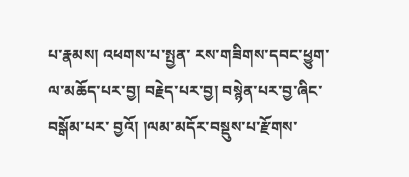པ་རྣམས། འཕགས་པ་སྤྱན་ རས་གཟིགས་དབང་ཕྱུག་ལ་མཆོད་པར་བྱ། བརྗེད་པར་བྱ། བསྙེན་པར་བྱ་ཞིང་བསྒོམ་པར་ བྱའོ། །ལམ་མདོར་བསྡུས་པ་རྫོགས་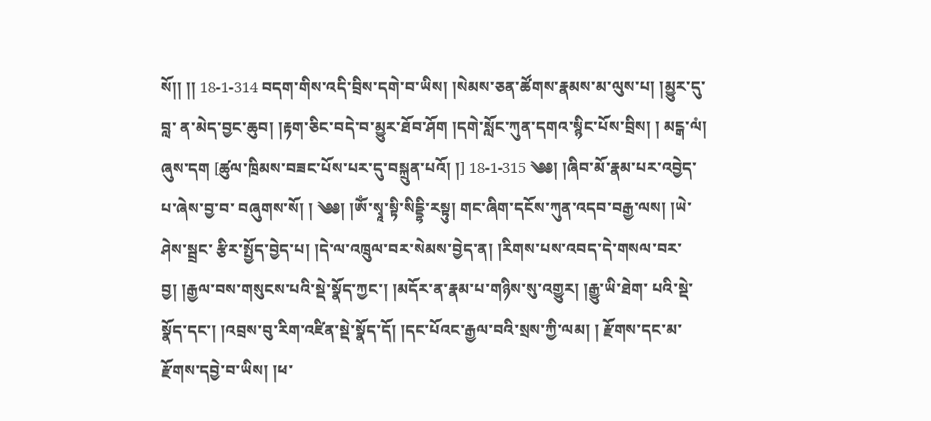སོ།། །། 18-1-314 བདག་གིས་འདི་བྲིས་དགེ་བ་ཡིས། །སེམས་ཅན་ཚོགས་རྣམས་མ་ལུས་པ། །མྱུར་དུ་བླ་ ན་མེད་བྱང་ཆུབ། །རྟག་ཅིང་བདེ་བ་མྱུར་ཐོབ་ཤོག །དགེ་སློང་ཀུན་དགའ་སྙིང་པོས་བྲིས། ། མངྒ་ལཾ། ཞུས་དག [ཚུལ་ཁྲིམས་བཟང་པོས་པར་དུ་བསྐྲུན་པའོ། །] 18-1-315 ༄༅། །ཞིབ་མོ་རྣམ་པར་འབྱེད་པ་ཞེས་བྱ་བ་ བཞུགས་སོ། ། ༄༅། །ༀ་སྭཱ་སྟི་སིདྡྷི་རསྟུ། གང་ཞིག་དངོས་ཀུན་འདབ་བརྒྱ་ལས། །ཡེ་ཤེས་སྦྲང་ རྩིར་སྤྱོད་བྱེད་པ། །དེ་ལ་འཁྲུལ་བར་སེམས་བྱེད་ན། །རིགས་པས་འབད་དེ་གསལ་བར་ བྱ། །རྒྱལ་བས་གསུངས་པའི་སྡེ་སྣོད་ཀྱང་། །མདོར་ན་རྣམ་པ་གཉིས་སུ་འགྱུར། །རྒྱུ་ཡི་ཐེག་ པའི་སྡེ་སྣོད་དང་། །འབྲས་བུ་རིག་འཛིན་སྡེ་སྣོད་དོ། །དང་པོའང་རྒྱལ་བའི་སྲས་ཀྱི་ལམ། ། རྫོགས་དང་མ་རྫོགས་དབྱེ་བ་ཡིས། །ཕ་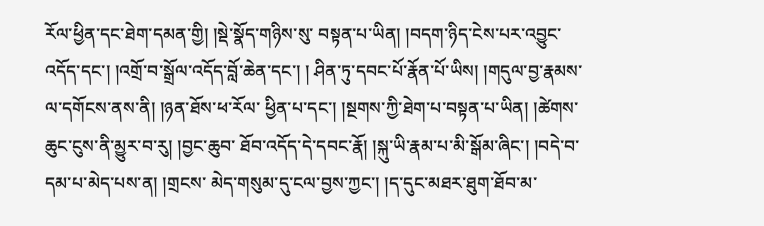རོལ་ཕྱིན་དང་ཐེག་དམན་གྱི། །སྡེ་སྣོད་གཉིས་སུ་ བསྟན་པ་ཡིན། །བདག་ཉིད་ངེས་པར་འབྱུང་འདོད་དང་། །འགྲོ་བ་སྒྲོལ་འདོད་བློ་ཆེན་དང་། ། ཤིན་ཏུ་དབང་པོ་རྣོན་པོ་ཡིས། །གདུལ་བྱ་རྣམས་ལ་དགོངས་ནས་ནི། །ཉན་ཐོས་ཕ་རོལ་ ཕྱིན་པ་དང་། །སྔགས་ཀྱི་ཐེག་པ་བསྟན་པ་ཡིན། །ཚེགས་ཆུང་ངུས་ནི་མྱུར་བ་རུ། །བྱང་ཆུབ་ ཐོབ་འདོད་དེ་དབང་རྣོ། །སྐུ་ཡི་རྣམ་པ་མི་སྒོམ་ཞིང་། །བདེ་བ་དམ་པ་མེད་པས་ན། །གྲངས་ མེད་གསུམ་དུ་ངལ་བྱས་ཀྱང་། །ད་དུང་མཐར་ཐུག་ཐོབ་མ་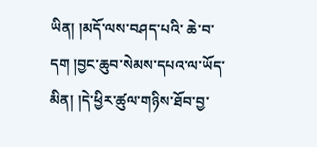ཡིན། །མདོ་ལས་བཤད་པའི་ ཆེ་བ་དག །བྱང་ཆུབ་སེམས་དཔའ་ལ་ཡོད་མིན། །དེ་ཕྱིར་ཚུལ་གཉིས་ཐོབ་བྱ་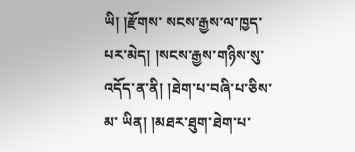ཡི། །རྫོགས་ སངས་རྒྱས་ལ་ཁྱད་པར་མེད། །སངས་རྒྱས་གཉིས་སུ་འདོད་ན་ནི། །ཐེག་པ་བཞི་པ་ཅིས་མ་ ཡིན། །མཐར་ཐུག་ཐེག་པ་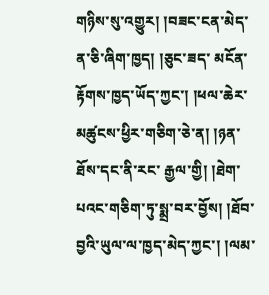གཉིས་སུ་འགྱུར། །བཟང་ངན་མེད་ན་ཅི་ཞིག་ཁྱད། །ཅུང་ཟད་ མངོན་རྟོགས་ཁྱད་ཡོད་ཀྱང་། །ཕལ་ཆེར་མཚུངས་ཕྱིར་གཅིག་ཅེ་ན། །ཉན་ཐོས་དང་ནི་རང་ རྒྱལ་གྱི། །ཐེག་པའང་གཅིག་ཏུ་སྨྲ་བར་བྱོས། །ཐོབ་བྱའི་ཡུལ་ལ་ཁྱད་མེད་ཀྱང་། །ལམ་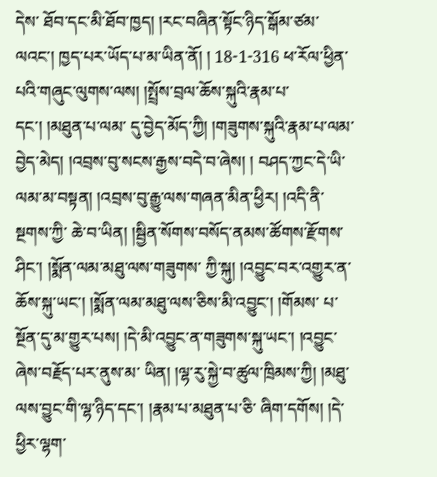དེས་ ཐོབ་དང་མི་ཐོབ་ཁྱད། །རང་བཞིན་སྟོང་ཉིད་སྒོམ་ཙམ་ལའང་། ཁྱད་པར་ཡོད་པ་མ་ཡིན་ནོ། ། 18-1-316 ཕ་རོལ་ཕྱིན་པའི་གཞུང་ལུགས་ལས། །སྤྲོས་བྲལ་ཆོས་སྐུའི་རྣམ་པ་དང་། །མཐུན་པ་ལམ་ དུ་བྱེད་མོད་ཀྱི། །གཟུགས་སྐུའི་རྣམ་པ་ལམ་བྱེད་མེད། །འབྲས་བུ་སངས་རྒྱས་བདེ་བ་ཞེས། ། བཤད་ཀྱང་དེ་ཡི་ལམ་མ་བསྟན། །འབྲས་བུ་རྒྱུ་ལས་གཞན་མིན་ཕྱིར། །འདི་ནི་སྔགས་ཀྱི་ ཆེ་བ་ཡིན། །སྦྱིན་སོགས་བསོད་ནམས་ཚོགས་རྫོགས་ཤིང་། །སྨོན་ལམ་མཐུ་ལས་གཟུགས་ ཀྱི་སྐུ། །འབྱུང་བར་འགྱུར་ན་ཆོས་སྐུ་ཡང་། །སྨོན་ལམ་མཐུ་ལས་ཅིས་མི་འབྱུང་། །གོམས་ པ་སྔོན་དུ་མ་གྱུར་པས། །དེ་མི་འབྱུང་ན་གཟུགས་སྐུ་ཡང་། །འབྱུང་ཞེས་བརྗོད་པར་ནུས་མ་ ཡིན། །ལྷ་རུ་སྐྱེ་བ་ཚུལ་ཁྲིམས་ཀྱི། །མཐུ་ལས་བྱུང་གི་ལྷ་ཉིད་དང་། །རྣམ་པ་མཐུན་པ་ཅི་ ཞིག་དགོས། །དེ་ཕྱིར་ལྷག་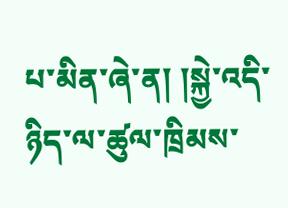པ་མིན་ཞེ་ན། །སྐྱེ་འདི་ཉིད་ལ་ཚུལ་ཁྲིམས་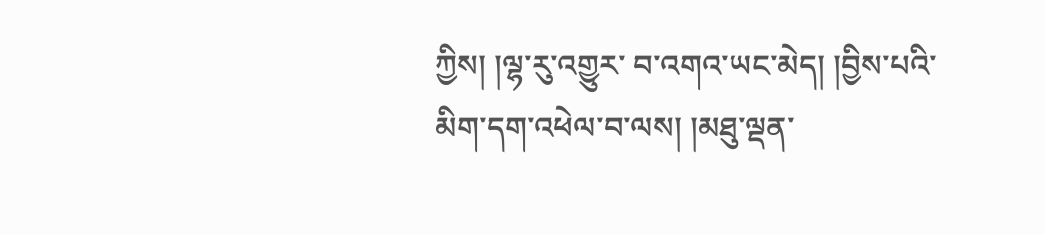ཀྱིས། །ལྷ་རུ་འགྱུར་ བ་འགའ་ཡང་མེད། །བྱིས་པའི་མིག་དག་འཕེལ་བ་ལས། །མཐུ་ལྡན་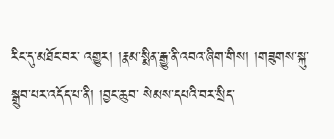རིང་དུ་མཐོང་བར་ འགྱུར། །རྣམ་སྨིན་རྒྱུ་ནི་འབའ་ཞིག་གིས། །གཟུགས་སྐུ་སྒྲུབ་པར་འདོད་པ་ནི། །བྱང་ཆུབ་ སེམས་དཔའི་བར་སྲིད་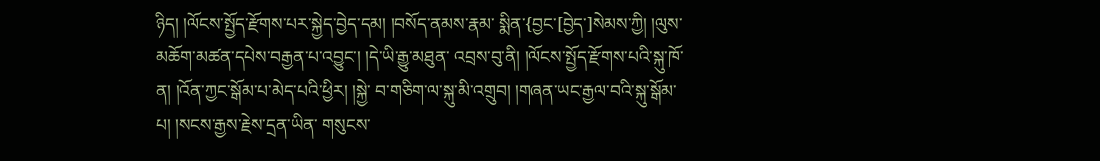ཉིད། །ལོངས་སྤྱོད་རྫོགས་པར་སྐྱེད་བྱེད་དམ། །བསོད་ནམས་རྣམ་ སྨིན་{བྱང་[བྱེད་]སེམས་ཀྱི། །ལུས་མཆོག་མཚན་དཔེས་བརྒྱན་པ་འབྱུང་། །དེ་ཡི་རྒྱུ་མཐུན་ འབྲས་བུ་ནི། །ལོངས་སྤྱོད་རྫོགས་པའི་སྐུ་ཁོ་ན། །འོན་ཀྱང་སྒོམ་པ་མེད་པའི་ཕྱིར། །སྐྱེ་ བ་གཅིག་ལ་སྐུ་མི་འགྲུབ། །གཞན་ཡང་རྒྱལ་བའི་སྐུ་སྒོམ་པ། །སངས་རྒྱས་རྗེས་དྲན་ཡིན་ གསུངས་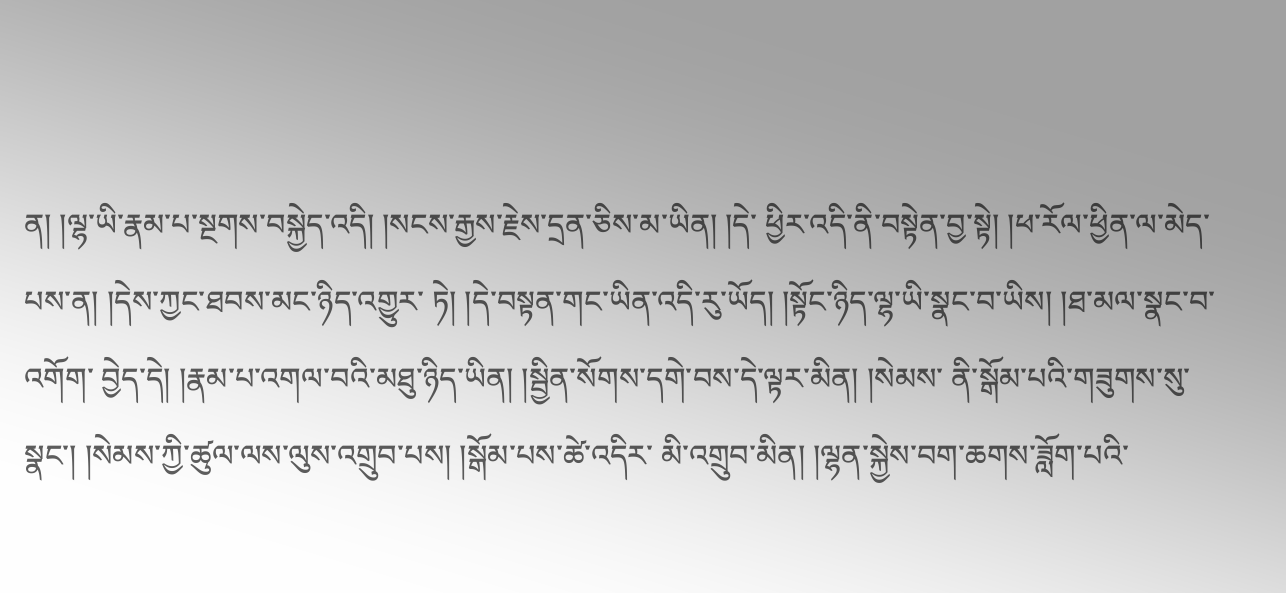ན། །ལྷ་ཡི་རྣམ་པ་སྔགས་བསྐྱེད་འདི། །སངས་རྒྱས་རྗེས་དྲན་ཅིས་མ་ཡིན། །དེ་ ཕྱིར་འདི་ནི་བསྟེན་བྱ་སྟེ། །ཕ་རོལ་ཕྱིན་ལ་མེད་པས་ན། །དེས་ཀྱང་ཐབས་མང་ཉིད་འགྱུར་ ཏེ། །དེ་བསྟན་གང་ཡིན་འདི་རུ་ཡོད། །སྟོང་ཉིད་ལྷ་ཡི་སྣང་བ་ཡིས། །ཐ་མལ་སྣང་བ་འགོག་ བྱེད་དེ། །རྣམ་པ་འགལ་བའི་མཐུ་ཉིད་ཡིན། །སྦྱིན་སོགས་དགེ་བས་དེ་ལྟར་མིན། །སེམས་ ནི་སྒོམ་པའི་གཟུགས་སུ་སྣང་། །སེམས་ཀྱི་ཚུལ་ལས་ལུས་འགྲུབ་པས། །སྒོམ་པས་ཚེ་འདིར་ མི་འགྲུབ་མིན། །ལྷན་སྐྱེས་བག་ཆགས་ཟློག་པའི་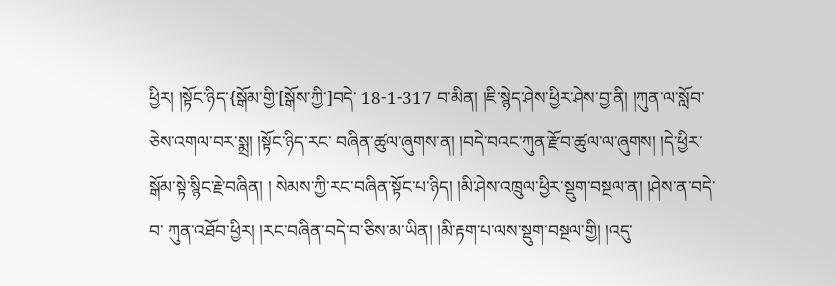ཕྱིར། །སྟོང་ཉིད་{སྒོམ་གྱི་[སྒོས་ཀྱི་]བདེ་ 18-1-317 བ་མིན། །ཇི་སྙེད་ཤེས་ཕྱིར་ཤེས་བྱ་ནི། །ཀུན་ལ་སློབ་ཅེས་འགལ་བར་སྨྲ། །སྟོང་ཉིད་རང་ བཞིན་ཚུལ་ཞུགས་ན། །བདེ་བའང་ཀུན་རྫོབ་ཚུལ་ལ་ཞུགས། །དེ་ཕྱིར་སྒོམ་སྟེ་སྙིང་རྗེ་བཞིན། ། སེམས་ཀྱི་རང་བཞིན་སྟོང་པ་ཉིད། །མི་ཤེས་འཁྲུལ་ཕྱིར་སྡུག་བསྔལ་ན། །ཤེས་ན་བདེ་བ་ ཀུན་འཐོབ་ཕྱིར། །རང་བཞིན་བདེ་བ་ཅིས་མ་ཡིན། །མི་རྟག་པ་ལས་སྡུག་བསྔལ་གྱི། །འདུ་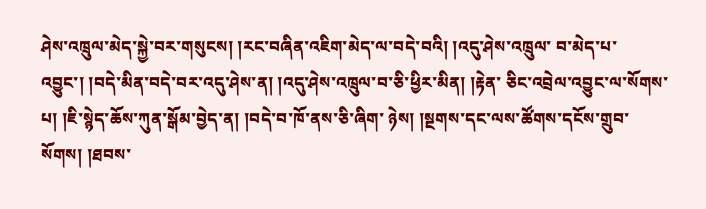ཤེས་འཁྲུལ་མེད་སྐྱེ་བར་གསུངས། །རང་བཞིན་འཇིག་མེད་ལ་བདེ་བའི། །འདུ་ཤེས་འཁྲུལ་ བ་མེད་པ་འབྱུང་། །བདེ་མིན་བདེ་བར་འདུ་ཤེས་ན། །འདུ་ཤེས་འཁྲུལ་བ་ཅི་ཕྱིར་མིན། །རྟེན་ ཅིང་འབྲེལ་འབྱུང་ལ་སོགས་པ། །ཇི་སྙེད་ཆོས་ཀུན་སྒོམ་བྱེད་ན། །བདེ་བ་ཁོ་ནས་ཅི་ཞིག་ ཉེས། །སྔགས་དང་ལས་ཚོགས་དངོས་གྲུབ་སོགས། །ཐབས་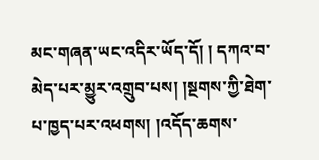མང་གཞན་ཡང་འདིར་ཡོད་དོ། ། དཀའ་བ་མེད་པར་མྱུར་འགྲུབ་པས། །སྔགས་ཀྱི་ཐེག་པ་ཁྱད་པར་འཕགས། །འདོད་ཆགས་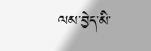ལམ་བྱེད་མི་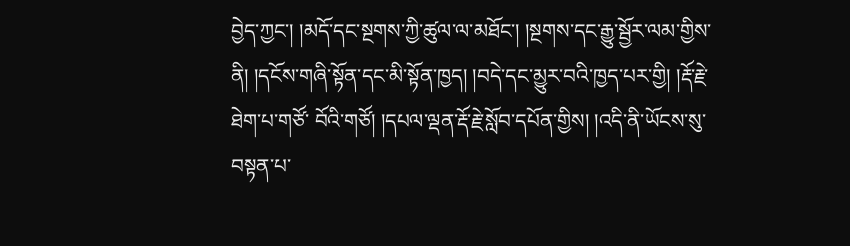བྱེད་ཀྱང་། །མདོ་དང་སྔགས་ཀྱི་ཚུལ་ལ་མཐོང་། །སྔགས་དང་རྒྱུ་སྦྱོར་ལམ་གྱིས་ ནི། །དངོས་གཞི་སྟོན་དང་མི་སྟོན་ཁྱད། །བདེ་དང་མྱུར་བའི་ཁྱད་པར་གྱི། །རྡོ་རྗེ་ཐེག་པ་གཙོ་ བོའི་གཙོ། །དཔལ་ལྡན་རྡོ་རྗེ་སློབ་དཔོན་གྱིས། །འདི་ནི་ཡོངས་སུ་བསྟན་པ་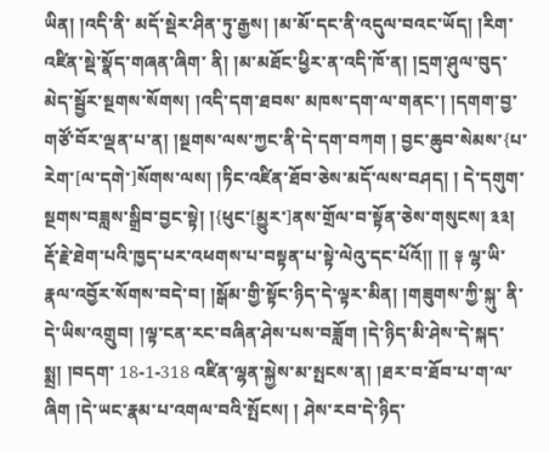ཡིན། །འདི་ནི་ མདོ་སྡེར་ཤིན་ཏུ་རྒྱས། །མ་མོ་དང་ནི་འདུལ་བའང་ཡོད། །རིག་འཛིན་སྡེ་སྣོད་གཞན་ཞིག་ ནི། །མ་མཐོང་ཕྱིར་ན་འདི་ཁོ་ན། །དྲག་ཤུལ་བུད་མེད་སྦྱོར་སྔགས་སོགས། །འདི་དག་ཐབས་ མཁས་དག་ལ་གནང་། །དགག་བྱ་གཙོ་བོར་ལྡན་པ་ན། །སྔགས་ལས་ཀྱང་ནི་དེ་དག་བཀག ། བྱང་ཆུབ་སེམས་{པ་རེག་[ལ་དགེ་]སོགས་ལས། །ཏིང་འཛིན་ཐོབ་ཅེས་མདོ་ལས་བཤད། ། དེ་དགུག་སྔགས་བཟླས་སྒྲིབ་བྱང་སྟེ། །{ཕུང་[མྱུར་]ནས་གྲོལ་བ་སྟོན་ཅེས་གསུངས། ༣༣། རྡོ་རྗེ་ཐེག་པའི་ཁྱད་པར་འཕགས་པ་བསྟན་པ་སྟེ་ལེའུ་དང་པོའོ།། །། ༈ ལྷ་ཡི་རྣལ་འབྱོར་སོགས་བདེ་བ། །སྒོམ་གྱི་སྟོང་ཉིད་དེ་ལྟར་མིན། །གཟུགས་ཀྱི་སྐུ་ ནི་དེ་ཡིས་འགྲུབ། །ལྟ་ངན་རང་བཞིན་ཤེས་པས་བཟློག །དེ་ཉིད་མི་ཤེས་དེ་སྐད་སྨྲ། །བདག་ 18-1-318 འཛིན་ལྷན་སྐྱེས་མ་སྤངས་ན། །ཐར་བ་ཐོབ་པ་ག་ལ་ཞིག །དེ་ཡང་རྣམ་པ་འགལ་བའི་སྤོངས། ། ཤེས་རབ་དེ་ཉིད་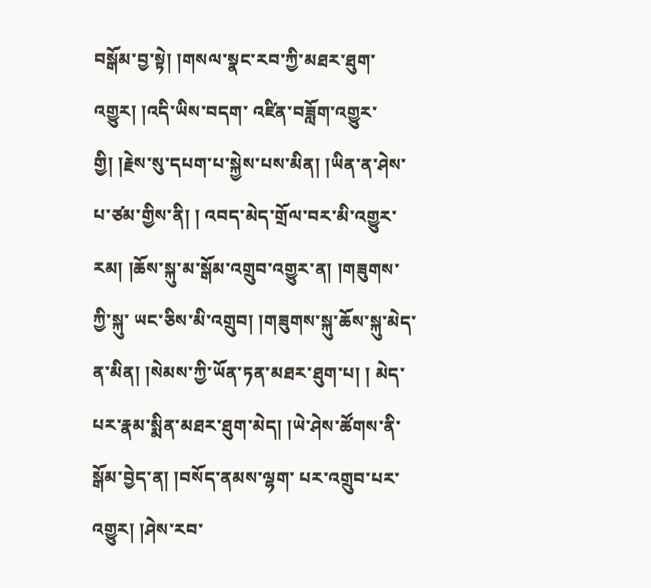བསྒོམ་བྱ་སྟེ། །གསལ་སྣང་རབ་ཀྱི་མཐར་ཐུག་འགྱུར། །འདི་ཡིས་བདག་ འཛིན་བཟློག་འགྱུར་གྱི། །རྗེས་སུ་དཔག་པ་སྐྱེས་པས་མིན། །ཡིན་ན་ཤེས་པ་ཙམ་གྱིས་ནི། ། འབད་མེད་གྲོལ་བར་མི་འགྱུར་རམ། །ཆོས་སྐུ་མ་སྒོམ་འགྲུབ་འགྱུར་ན། །གཟུགས་ཀྱི་སྐུ་ ཡང་ཅིས་མི་འགྲུབ། །གཟུགས་སྐུ་ཆོས་སྐུ་མེད་ན་མིན། །སེམས་ཀྱི་ཡོན་ཏན་མཐར་ཐུག་པ། ། མེད་པར་རྣམ་སྨིན་མཐར་ཐུག་མེད། །ཡེ་ཤེས་ཚོགས་ནི་སྒོམ་བྱེད་ན། །བསོད་ནམས་ལྷག་ པར་འགྲུབ་པར་འགྱུར། །ཤེས་རབ་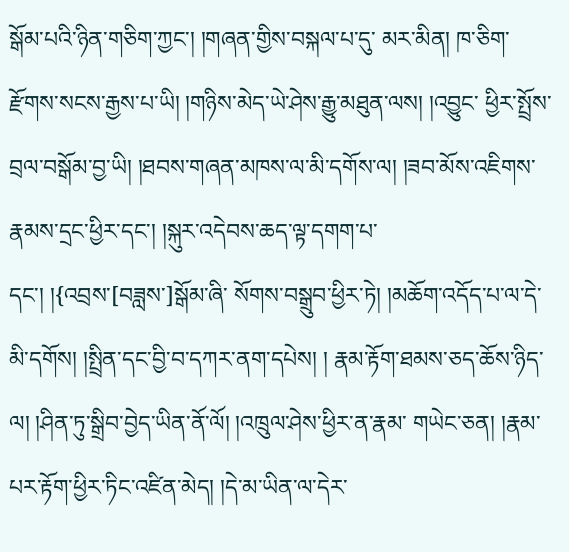སྒོམ་པའི་ཉིན་གཅིག་ཀྱང་། །གཞན་གྱིས་བསྐལ་པ་དུ་ མར་མིན། ཁ་ཅིག་རྫོགས་སངས་རྒྱས་པ་ཡི། །གཉིས་མེད་ཡེ་ཤེས་རྒྱུ་མཐུན་ལས། །འབྱུང་ ཕྱིར་སྤྲོས་བྲལ་བསྒོམ་བྱ་ཡི། །ཐབས་གཞན་མཁས་ལ་མི་དགོས་ལ། །ཟབ་མོས་འཇིགས་ རྣམས་དྲང་ཕྱིར་དང་། །སྐུར་འདེབས་ཆད་ལྟ་དགག་པ་དང་། །{འབྲས་[བཟླས་]སྒོམ་ཞི་ སོགས་བསྒྲུབ་ཕྱིར་ཏེ། །མཆོག་འདོད་པ་ལ་དེ་མི་དགོས། །སྤྲིན་དང་བྱི་བ་དཀར་ནག་དཔེས། ། རྣམ་རྟོག་ཐམས་ཅད་ཆོས་ཉིད་ལ། །ཤིན་ཏུ་སྒྲིབ་བྱེད་ཡིན་ནོ་ལོ། །འཁྲུལ་ཤེས་ཕྱིར་ན་རྣམ་ གཡེང་ཅན། །རྣམ་པར་རྟོག་ཕྱིར་ཏིང་འཛིན་མེད། །དེ་མ་ཡིན་ལ་དེར་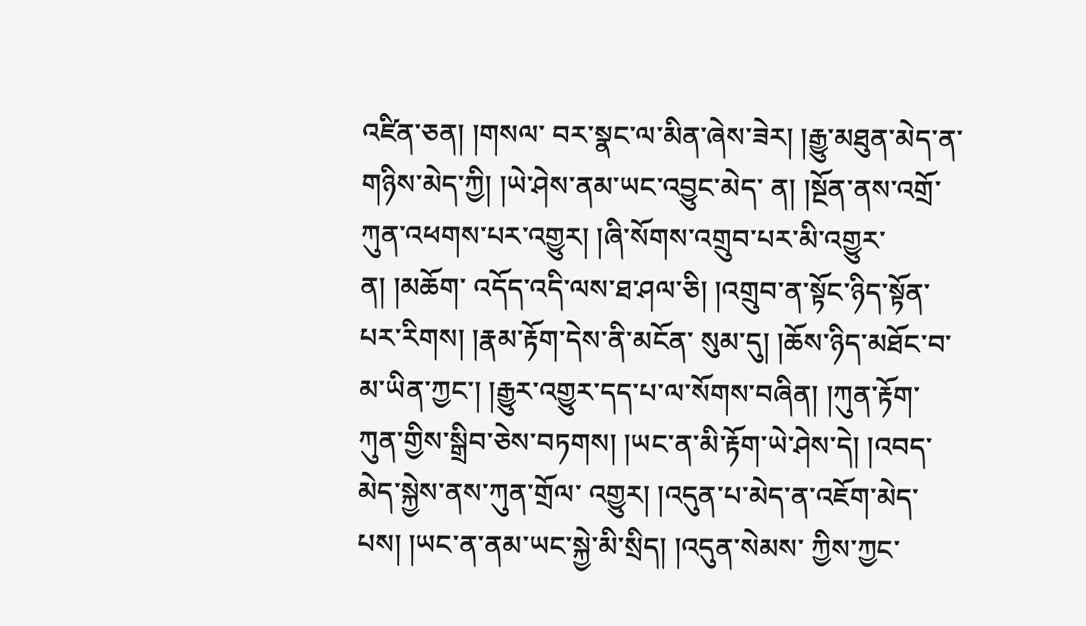འཛིན་ཅན། །གསལ་ བར་སྣང་ལ་མིན་ཞེས་ཟེར། །རྒྱུ་མཐུན་མེད་ན་གཉིས་མེད་ཀྱི། །ཡེ་ཤེས་ནམ་ཡང་འབྱུང་མེད་ ན། །སྔོན་ནས་འགྲོ་ཀུན་འཕགས་པར་འགྱུར། །ཞི་སོགས་འགྲུབ་པར་མི་འགྱུར་ན། །མཆོག་ འདོད་འདི་ལས་ཐ་ཤལ་ཅི། །འགྲུབ་ན་སྟོང་ཉིད་སྟོན་པར་རིགས། །རྣམ་རྟོག་དེས་ནི་མངོན་ སུམ་དུ། །ཆོས་ཉིད་མཐོང་བ་མ་ཡིན་ཀྱང་། །རྒྱུར་འགྱུར་དད་པ་ལ་སོགས་བཞིན། །ཀུན་རྟོག་ ཀུན་གྱིས་སྒྲིབ་ཅེས་བཏགས། །ཡང་ན་མི་རྟོག་ཡེ་ཤེས་དེ། །འབད་མེད་སྐྱེས་ནས་ཀུན་གྲོལ་ འགྱུར། །འདུན་པ་མེད་ན་འཇོག་མེད་པས། །ཡང་ན་ནམ་ཡང་སྐྱེ་མི་སྲིད། །འདུན་སེམས་ ཀྱིས་ཀྱང་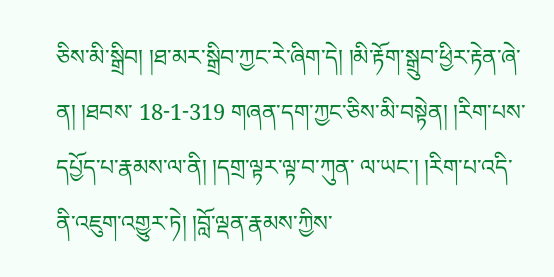ཅིས་མི་སྒྲིབ། །ཐ་མར་སྒྲིབ་ཀྱང་རེ་ཞིག་དེ། །མི་རྟོག་སྒྲུབ་ཕྱིར་རྟེན་ཞེ་ན། །ཐབས་ 18-1-319 གཞན་དག་ཀྱང་ཅིས་མི་བསྟེན། །རིག་པས་དཔྱོད་པ་རྣམས་ལ་ནི། །དགྲ་ལྟར་ལྟ་བ་ཀུན་ ལ་ཡང་། །རིག་པ་འདི་ནི་འཇུག་འགྱུར་ཏེ། །བློ་ལྡན་རྣམས་ཀྱིས་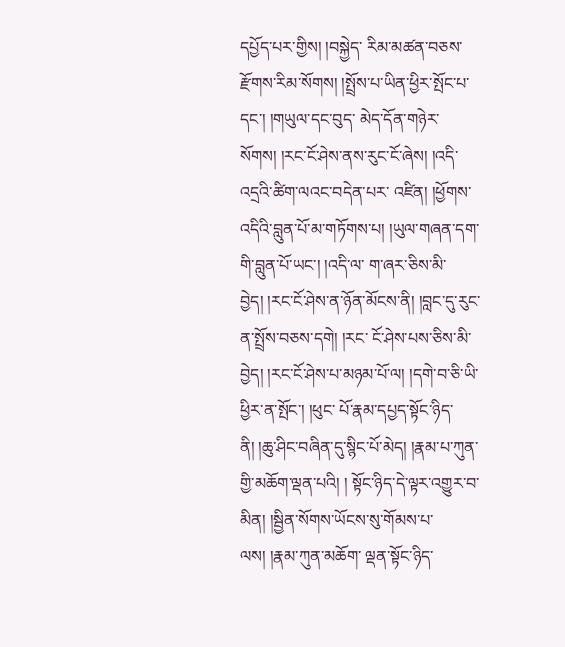དཔྱོད་པར་གྱིས། །བསྐྱེད་ རིམ་མཚན་བཅས་རྫོགས་རིམ་སོགས། །སྤྲོས་པ་ཡིན་ཕྱིར་སྤོང་པ་དང་། །གཡུལ་དང་བུད་ མེད་དོན་གཉེར་སོགས། །རང་ངོ་ཤེས་ནས་རུང་ངོ་ཞེས། །འདི་འདྲའི་ཚིག་ལའང་བདེན་པར་ འཛིན། །ཕྱོགས་འདིའི་བླུན་པོ་མ་གཏོགས་པ། །ཡུལ་གཞན་དག་གི་བླུན་པོ་ཡང་། །འདི་ལ་ ག་ཞར་ཅིས་མི་བྱེད། །རང་ངོ་ཤེས་ན་ཉོན་མོངས་ནི། །བླང་དུ་རུང་ན་སྤྲོས་བཅས་དགེ། །རང་ ངོ་ཤེས་པས་ཅིས་མི་བྱེད། །རང་ངོ་ཤེས་པ་མཉམ་པོ་ལ། །དགེ་བ་ཅི་ཡི་ཕྱིར་ན་སྤོང་། །ཕུང་ པོ་རྣམ་དཔྱད་སྟོང་ཉིད་ནི། །ཆུ་ཤིང་བཞིན་དུ་སྙིང་པོ་མེད། །རྣམ་པ་ཀུན་གྱི་མཆོག་ལྡན་པའི། ། སྟོང་ཉིད་དེ་ལྟར་འགྱུར་བ་མིན། །སྦྱིན་སོགས་ཡོངས་སུ་གོམས་པ་ལས། །རྣམ་ཀུན་མཆོག་ ལྡན་སྟོང་ཉིད་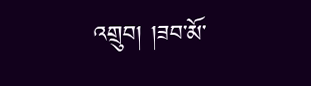འགྲུབ། །ཟབ་མོ་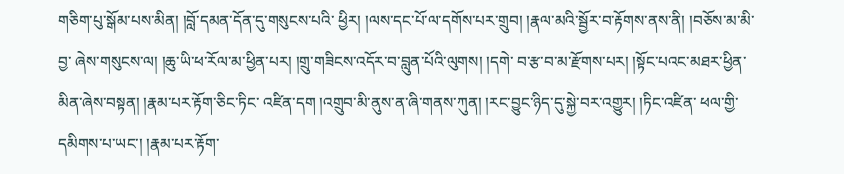གཅིག་པུ་སྒོམ་པས་མིན། །བློ་དམན་དོན་དུ་གསུངས་པའི་ ཕྱིར། །ལས་དང་པོ་ལ་དགོས་པར་གྲུབ། །རྣལ་མའི་སྦྱོར་བ་རྟོགས་ནས་ནི། །བཅོས་མ་མི་བྱ་ ཞེས་གསུངས་ལ། །ཆུ་ཡི་ཕ་རོལ་མ་ཕྱིན་པར། །གྲུ་གཟིངས་འདོར་བ་བླུན་པོའི་ལུགས། །དགེ་ བ་རྩ་བ་མ་རྫོགས་པར། །སྟོང་པའང་མཐར་ཕྱིན་མིན་ཞེས་བསྟན། །རྣམ་པར་རྟོག་ཅིང་ཏིང་ འཛིན་དག །འགྲུབ་མི་ནུས་ན་ཞི་གནས་ཀུན། །རང་བྱུང་ཉིད་དུ་སྐྱེ་བར་འགྱུར། །ཏིང་འཛིན་ ཕལ་གྱི་དམིགས་པ་ཡང་། །རྣམ་པར་རྟོག་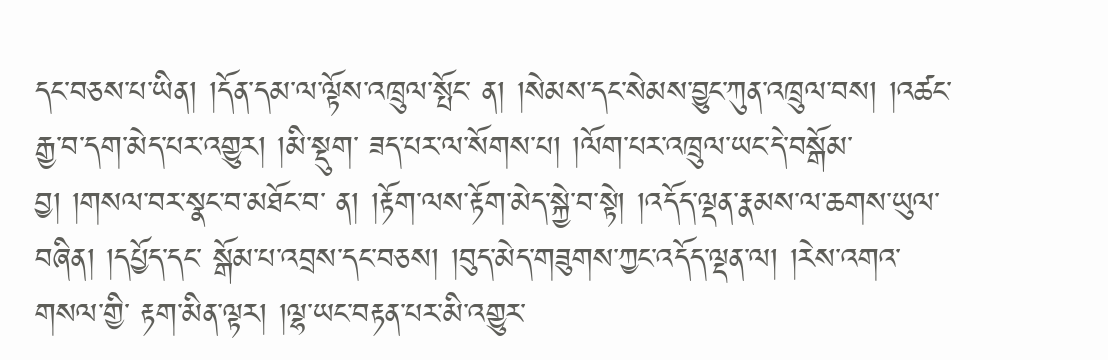དང་བཅས་པ་ཡིན། །དོན་དམ་ལ་ལྟོས་འཁྲུལ་སྤོང་ ན། །སེམས་དང་སེམས་བྱུང་ཀུན་འཁྲུལ་བས། །འཚང་རྒྱ་བ་དག་མེད་པར་འགྱུར། །མི་སྡུག་ ཟད་པར་ལ་སོགས་པ། །ལོག་པར་འཁྲུལ་ཡང་དེ་བསྒོམ་བྱ། །གསལ་བར་སྣང་བ་མཐོང་བ་ ན། །རྟོག་ལས་རྟོག་མེད་སྐྱེ་བ་སྟེ། །འདོད་ལྡན་རྣམས་ལ་ཆགས་ཡུལ་བཞིན། །དཔྱོད་དང་ སྒོམ་པ་འབྲས་དང་བཅས། །བུད་མེད་གཟུགས་ཀྱང་འདོད་ལྡན་ལ། །རེས་འགའ་གསལ་གྱི་ རྟག་མིན་ལྟར། །ལྷ་ཡང་བརྟན་པར་མི་འགྱུར་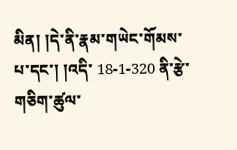མིན། །དེ་ནི་རྣམ་གཡེང་གོམས་པ་དང་། །འདི་ 18-1-320 ནི་རྩེ་གཅིག་ཚུལ་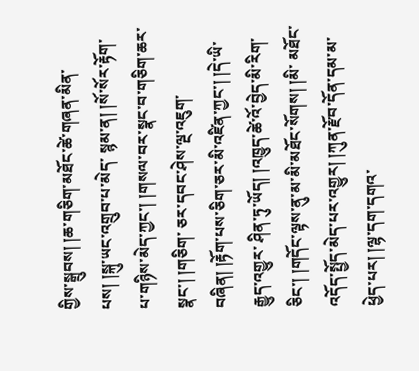གྱིས་སྒྲུབས། །ཆ་གཅིག་མཐོང་ཚེ་གཞན་མིན་པས། །སྐུ་ཡང་འགྲུབ་པ་མེད་ སྙམ་ན། །སོ་སོར་རྟོག་པ་གཉིས་མེད་ཀྱང་། །གསལ་བར་སྣང་བ་གཅིག་ཆར་སྣང་། །གཅིག་ ཅར་དབང་ཤེས་ལྔ་འཇུག་བཞིན། །རྟོག་པས་ཅིག་ཅར་མི་འཛིན་ཀྱང་། །དེ་ཡི་རྒྱུད་འགྱུར་ ཤིན་ཏུ་ཡོད། །འཁྱུད་ཚེ་འོ་བྱེད་མི་རིག་ཅིང་། །གདོང་ལྟས་ནུ་མ་མི་མཐོང་སོགས། །མི་ མཐོང་འདོད་སྤྱོད་མེད་པར་འགྱུར། །ཀུན་རྫོབ་དོན་དམ་མ་ཕྱེད་པར། །ལྷ་དག་དགའ་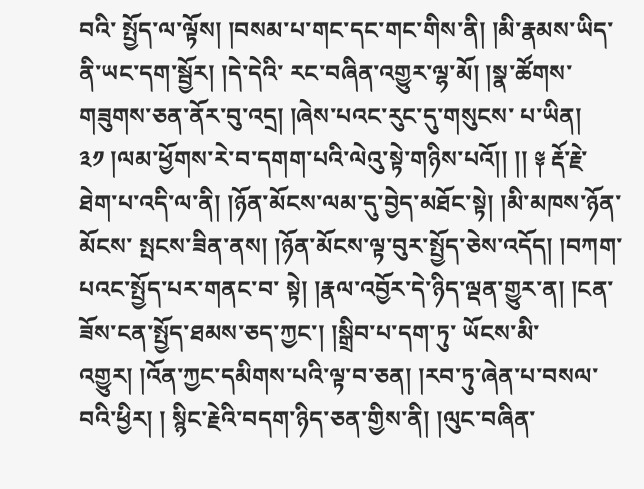བའི་ སྤྱོད་ལ་ལྟོས། །བསམ་པ་གང་དང་གང་གིས་ནི། །མི་རྣམས་ཡིད་ནི་ཡང་དག་སྦྱོར། །དེ་དེའི་ རང་བཞིན་འགྱུར་ལྷ་མོ། །སྣ་ཚོགས་གཟུགས་ཅན་ནོར་བུ་འདྲ། །ཞེས་པའང་རུང་དུ་གསུངས་ པ་ཡིན། ༣༡ །ལམ་ཕྱོགས་རེ་བ་དགག་པའི་ལེའུ་སྟེ་གཉིས་པའོ།། །། ༈ རྡོ་རྗེ་ཐེག་པ་འདི་ལ་ནི། །ཉོན་མོངས་ལམ་དུ་བྱེད་མཐོང་སྟེ། །མི་མཁས་ཉོན་མོངས་ སྤངས་ཟིན་ནས། །ཉོན་མོངས་ལྟ་བུར་སྤྱོད་ཅེས་འདོད། །བཀག་པའང་སྤྱོད་པར་གནང་བ་ སྟེ། །རྣལ་འབྱོར་དེ་ཉིད་ལྡན་གྱུར་ན། །ངན་ཟོས་ངན་སྤྱོད་ཐམས་ཅད་ཀྱང་། །སྒྲིབ་པ་དག་ཏུ་ ཡོངས་མི་འགྱུར། །འོན་ཀྱང་དམིགས་པའི་ལྟ་བ་ཅན། །རབ་ཏུ་ཞེན་པ་བསལ་བའི་ཕྱིར། ། སྙིང་རྗེའི་བདག་ཉིད་ཅན་གྱིས་ནི། །ལུང་བཞིན་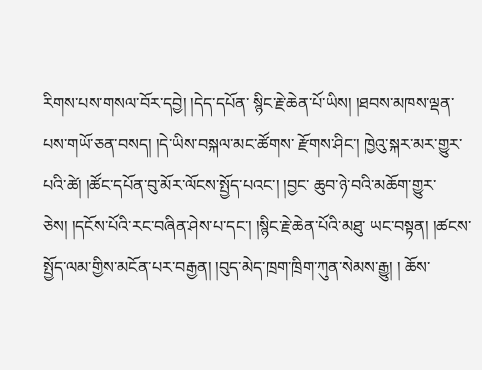རིགས་པས་གསལ་བོར་དབྱེ། །དེད་དཔོན་ སྙིང་རྗེ་ཆེན་པོ་ཡིས། །ཐབས་མཁས་ལྡན་པས་གཡོ་ཅན་བསད། །དེ་ཡིས་བསྐལ་མང་ཚོགས་ རྫོགས་ཤིང་། ཁྱེའུ་སྐར་མར་གྱུར་པའི་ཚེ། །ཚོང་དཔོན་བུ་མོར་ལོངས་སྤྱོད་པའང་། །བྱང་ ཆུབ་ཉེ་བའི་མཆོག་གྱུར་ཅེས། །དངོས་པོའི་རང་བཞིན་ཤེས་པ་དང་། །སྙིང་རྗེ་ཆེན་པོའི་མཐུ་ ཡང་བསྟན། །ཚངས་སྤྱོད་ལམ་གྱིས་མངོན་པར་བརྒྱན། །བུད་མེད་ཁྲག་ཁྲིག་ཀུན་སེམས་རྒྱུ། ། ཆོས་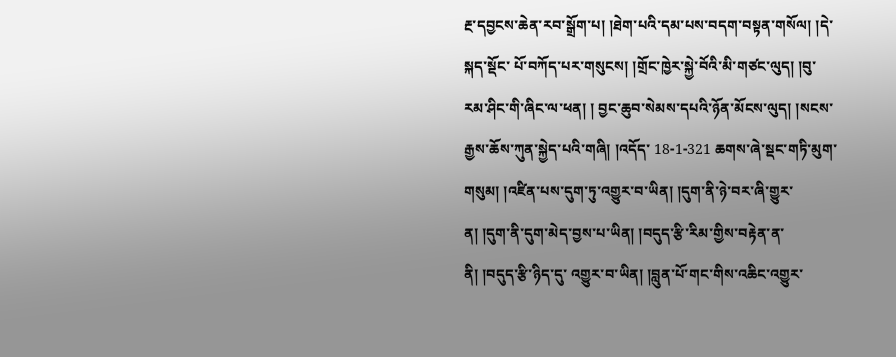རྔ་དབྱངས་ཆེན་རབ་སྒྲོག་པ། །ཐེག་པའི་དམ་པས་བདག་བསྟན་གསོལ། །དེ་སྐད་སྡོང་ པོ་བཀོད་པར་གསུངས། །གྲོང་ཁྱེར་སྐྱེ་བོའི་མི་གཙང་ལུད། །བུ་རམ་ཤིང་གི་ཞིང་ལ་ཕན། ། བྱང་ཆུབ་སེམས་དཔའི་ཉོན་མོངས་ལུད། །སངས་རྒྱས་ཆོས་ཀུན་སྐྱེད་པའི་གཞི། །འདོད་ 18-1-321 ཆགས་ཞེ་སྡང་གཏི་མུག་གསུམ། །འཛིན་པས་དུག་ཏུ་འགྱུར་བ་ཡིན། །དུག་ནི་ཉེ་བར་ཞི་གྱུར་ ན། །དུག་ནི་དུག་མེད་བྱས་པ་ཡིན། །བདུད་རྩི་རིམ་གྱིས་བརྟེན་ན་ནི། །བདུད་རྩི་ཉིད་དུ་ འགྱུར་བ་ཡིན། །བླུན་པོ་གང་གིས་འཆིང་འགྱུར་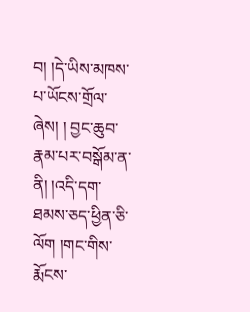བ། །དེ་ཡིས་མཁས་པ་ཡོངས་གྲོལ་ཞེས། ། བྱང་ཆུབ་རྣམ་པར་བསྒོམ་ན་ནི། །འདི་དག་ཐམས་ཅད་ཕྱིན་ཅི་ལོག །གང་གིས་རྨོངས་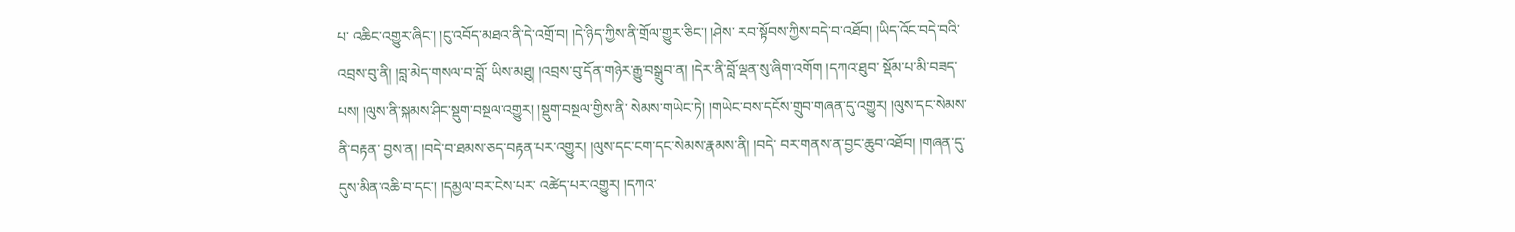པ་ འཆིང་འགྱུར་ཞིང་། །ངུ་འབོད་མཐའ་ནི་དེ་འགྲོ་བ། །དེ་ཉིད་ཀྱིས་ནི་གྲོལ་གྱུར་ཅིང་། །ཤེས་ རབ་སྟོབས་ཀྱིས་བདེ་བ་འཐོབ། །ཡིད་འོང་བདེ་བའི་འབྲས་བུ་ནི། །བླ་མེད་གསལ་བ་བློ་ ཡིས་མཐུ། །འབྲས་བུ་དོན་གཉེར་རྒྱུ་བསྒྲུབ་ན། །དེར་ནི་བློ་ལྡན་སུ་ཞིག་འགོག །དཀའ་ཐུབ་ སྡོམ་པ་མི་བཟད་པས། །ལུས་ནི་སྐམས་ཤིང་སྡུག་བསྔལ་འགྱུར། །སྡུག་བསྔལ་གྱིས་ནི་ སེམས་གཡེང་ཏེ། །གཡེང་བས་དངོས་གྲུབ་གཞན་དུ་འགྱུར། །ལུས་དང་སེམས་ནི་བརྟན་ བྱས་ན། །བདེ་བ་ཐམས་ཅད་བརྟན་པར་འགྱུར། །ལུས་དང་ངག་དང་སེམས་རྣམས་ནི། །བདེ་ བར་གནས་ན་བྱང་ཆུབ་འཐོབ། །གཞན་དུ་དུས་མིན་འཆི་བ་དང་། །དམྱལ་བར་ངེས་པར་ འཚེད་པར་འགྱུར། །དཀའ་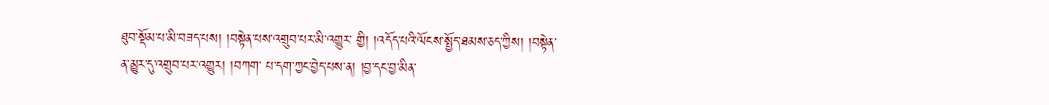ཐུབ་སྡོམ་པ་མི་བཟད་པས། །བསྟེན་པས་འགྲུབ་པར་མི་འགྱུར་ གྱི། །འདོད་པའི་ལོངས་སྤྱོད་ཐམས་ཅད་ཀྱིས། །བསྟེན་ན་མྱུར་དུ་འགྲུབ་པར་འགྱུར། །བཀག་ པ་དག་ཀྱང་བྱེད་པས་ན། །བྱ་དང་བྱ་མིན་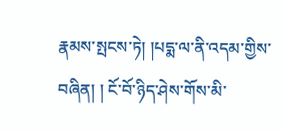རྣམས་སྤངས་ཏེ། །པདྨ་ལ་ནི་འདམ་གྱིས་བཞིན། ། ངོ་བོ་ཉིད་ཤེས་གོས་མི་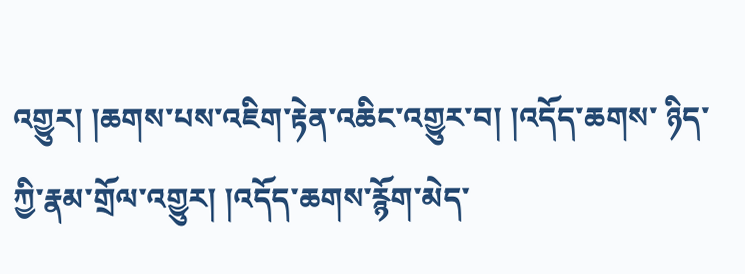འགྱུར། །ཆགས་པས་འཇིག་རྟེན་འཆིང་འགྱུར་བ། །འདོད་ཆགས་ ཉིད་ཀྱི་རྣམ་གྲོལ་འགྱུར། །འདོད་ཆགས་རྙོག་མེད་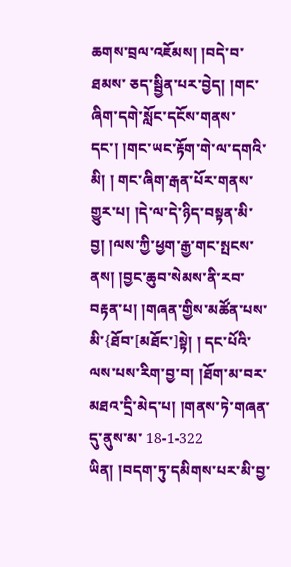ཆགས་བྲལ་འཇོམས། །བདེ་བ་ཐམས་ ཅད་སྦྱིན་པར་བྱེད། །གང་ཞིག་དགེ་སློང་དངོས་གནས་དང་། །གང་ཡང་རྟོག་གེ་ལ་དགའི་མི། ། གང་ཞིག་རྒན་པོར་གནས་གྱུར་པ། །དེ་ལ་དེ་ཉིད་བསྟན་མི་བྱ། །ལས་ཀྱི་ཕྱག་རྒྱ་གང་སྤངས་ ནས། །བྱང་ཆུབ་སེམས་ནི་རབ་བརྟན་པ། །གཞན་གྱིས་མཚོན་པས་མི་{ཐོབ་[མཐོང་]སྟེ། ། དང་པོའི་ལས་པས་རིག་བྱ་བ། །ཐོག་མ་བར་མཐའ་དྲི་མེད་པ། །གནས་ཏེ་གཞན་དུ་ནུས་མ་ 18-1-322 ཡིན། །བདག་ཏུ་དམིགས་པར་མི་བྱ་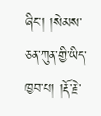ཞིང་། །སེམས་ཅན་ཀུན་གྱི་ཡིད་ཁྱབ་པ། །རྡོ་རྗེ་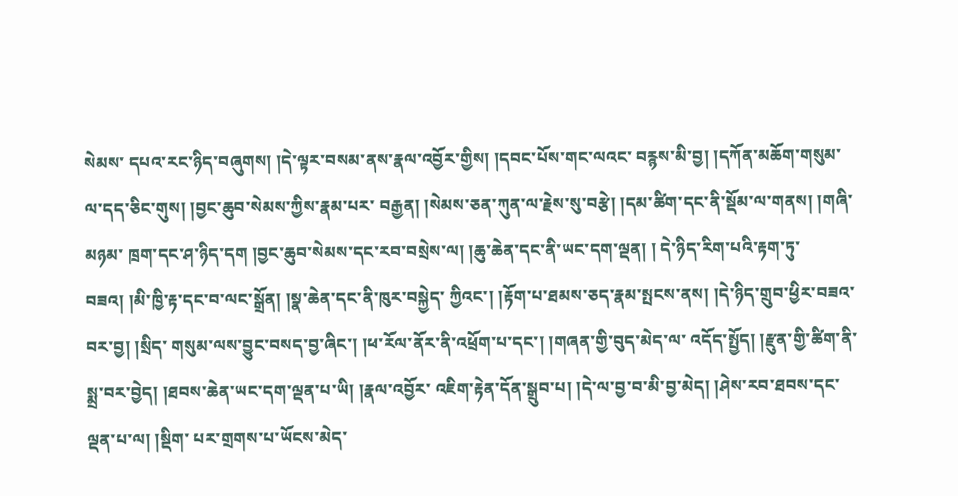སེམས་ དཔའ་རང་ཉིད་བཞུགས། །དེ་ལྟར་བསམ་ནས་རྣལ་འབྱོར་གྱིས། །དབང་པོས་གང་ལའང་ བརྙས་མི་བྱ། །དཀོན་མཆོག་གསུམ་ལ་དད་ཅིང་གུས། །བྱང་ཆུབ་སེམས་ཀྱིས་རྣམ་པར་ བརྒྱན། །སེམས་ཅན་ཀུན་ལ་རྗེས་སུ་བརྩེ། །དམ་ཚིག་དང་ནི་སྡོམ་ལ་གནས། །གཞི་མཉམ་ ཁྲག་དང་ཤ་ཉིད་དག །བྱང་ཆུབ་སེམས་དང་རབ་བསྲེས་ལ། །ཆུ་ཆེན་དང་ནི་ཡང་དག་ལྡན། ། དེ་ཉིད་རིག་པའི་རྟག་ཏུ་བཟའ། །མི་ཁྱི་རྟ་དང་བ་ལང་སྒྲོན། །སྣ་ཆེན་དང་ནི་ཁུར་བསྐྱེད་ ཀྱིའང་། །རྟོག་པ་ཐམས་ཅད་རྣམ་སྤངས་ནས། །དེ་ཉིད་གྲུབ་ཕྱིར་བཟའ་བར་བྱ། །སྲིད་ གསུམ་ལས་བྱུང་བསད་བྱ་ཞིང་། །ཕ་རོལ་ནོར་ནི་འཕྲོག་པ་དང་། །གཞན་གྱི་བུད་མེད་ལ་ འདོད་སྤྱོད། །རྫུན་གྱི་ཚིག་ནི་སྨྲ་བར་བྱེད། །ཐབས་ཆེན་ཡང་དག་ལྡན་པ་ཡི། །རྣལ་འབྱོར་ འཇིག་རྟེན་དོན་སྒྲུབ་པ། །དེ་ལ་བྱ་བ་མི་བྱ་མེད། །ཤེས་རབ་ཐབས་དང་ལྡན་པ་ལ། །སྡིག་ པར་གྲགས་པ་ཡོངས་མེད་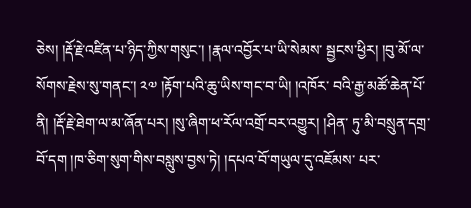ཅེས། །རྡོ་རྗེ་འཛིན་པ་ཉིད་ཀྱིས་གསུང་། །རྣལ་འབྱོར་པ་ཡི་སེམས་ སྦྱངས་ཕྱིར། །བུ་མོ་ལ་སོགས་རྗེས་སུ་གནང་། ༢༧ །རྟོག་པའི་ཆུ་ཡིས་གང་བ་ཡི། །འཁོར་ བའི་རྒྱ་མཚོ་ཆེན་པོ་ནི། །རྡོ་རྗེ་ཐེག་ལ་མ་ཞོན་པར། །སུ་ཞིག་ཕ་རོལ་འགྲོ་བར་འགྱུར། །ཤིན་ ཏུ་མི་བསྲུན་དགྲ་བོ་དག །ཁ་ཅིག་སུག་གིས་བསླུས་བྱས་ཏེ། །དཔའ་བོ་གཡུལ་དུ་འཇོམས་ པར་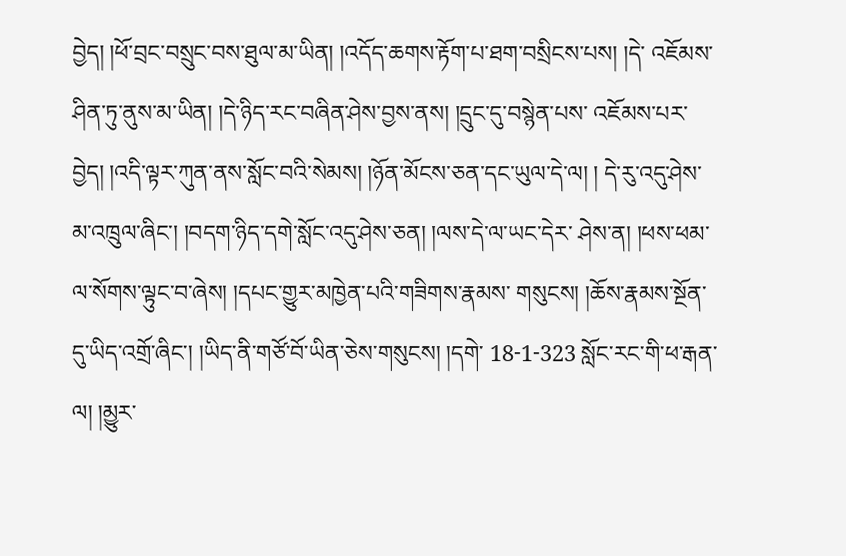བྱེད། །ཕོ་བྲང་བསྲུང་བས་ཐུལ་མ་ཡིན། །འདོད་ཆགས་རྟོག་པ་ཐག་བསྲིངས་པས། །དེ་ འཇོམས་ཤིན་ཏུ་ནུས་མ་ཡིན། །དེ་ཉིད་རང་བཞིན་ཤེས་བྱས་ནས། །དྲུང་དུ་བསྙེན་པས་ འཇོམས་པར་བྱེད། །འདི་ལྟར་ཀུན་ནས་སློང་བའི་སེམས། །ཉོན་མོངས་ཅན་དང་ཡུལ་དེ་ལ། ། དེ་རུ་འདུ་ཤེས་མ་འཁྲུལ་ཞིང་། །བདག་ཉིད་དགེ་སློང་འདུ་ཤེས་ཅན། །ལས་དེ་ལ་ཡང་དེར་ ཤེས་ན། །ཕས་ཕམ་ལ་སོགས་ལྟུང་བ་ཞེས། །དཔང་གྱུར་མཁྱེན་པའི་གཟིགས་རྣམས་ གསུངས། །ཆོས་རྣམས་སྔོན་དུ་ཡིད་འགྲོ་ཞིང་། །ཡིད་ནི་གཙོ་བོ་ཡིན་ཅེས་གསུངས། །དགེ་ 18-1-323 སློང་རང་གི་ཕ་རྒན་ལ། །མྱུར་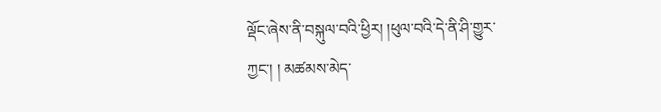ལྡོང་ཞེས་ནི་བསྐུལ་བའི་ཕྱིར། །ཕུལ་བའི་དེ་ནི་ཤི་གྱུར་ཀྱང་། ། མཚམས་མེད་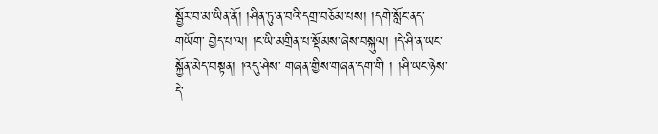སྦྱོར་བ་མ་ཡིན་ནོ། །ཤིན་ཏུ་ན་བའི་དགྲ་བཅོམ་པས། །དགེ་སློང་ནད་གཡོག་ བྱེད་པ་ལ། །ང་ཡི་མགྲིན་པ་སྡོམས་ཞེས་བསྐུལ། །དེ་ཤི་ན་ཡང་སྐྱོན་མེད་བསྟན། །འདུ་ཤེས་ གཞན་གྱིས་གཞན་དག་གི ། །ཤི་ཡང་ཉེས་དེ་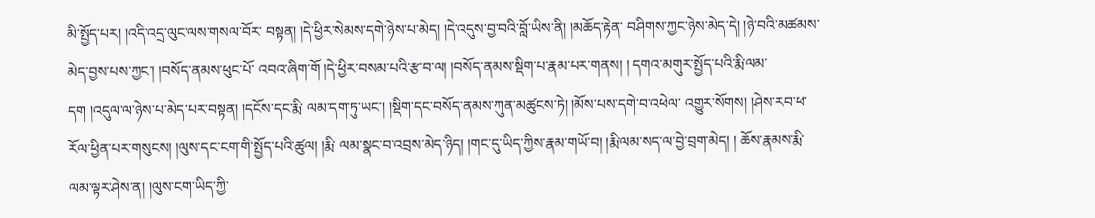མི་སྤྱོད་པར། །འདི་འདྲ་ལུང་ལས་གསལ་བོར་ བསྟན། །དེ་ཕྱིར་སེམས་དགེ་ཉེས་པ་མེད། །དེ་འདུས་བྱ་བའི་བློ་ཡིས་ནི། །མཆོད་རྟེན་ བཤིགས་ཀྱང་ཉེས་མེད་དེ། །ཉེ་བའི་མཚམས་མེད་བྱས་པས་ཀྱང་། །བསོད་ནམས་ཕུང་པོ་ འབའ་ཞིག་གོ །དེ་ཕྱིར་བསམ་པའི་རྩ་བ་ལ། །བསོད་ནམས་སྡིག་པ་རྣམ་པར་གནས། ། དགའ་མགུར་སྤྱོད་པའི་རྨི་ལམ་དག །འདུལ་ལ་ཉེས་པ་མེད་པར་བསྟན། །དངོས་དང་རྨི་ ལམ་དག་ཏུ་ཡང་། །སྡིག་དང་བསོད་ནམས་ཀུན་མཚུངས་ཏེ། །མོས་པས་དགེ་བ་འཕེལ་ འགྱུར་སོགས། །ཤེས་རབ་ཕ་རོལ་ཕྱིན་པར་གསུངས། །ལུས་དང་ངག་གི་སྤྱོད་པའི་ཚུལ། །རྨི་ ལམ་སྣང་བ་འབྲས་མེད་ཉིད། །གང་དུ་ཡིད་ཀྱིས་རྣམ་གཡོ་བ། །རྨི་ལམ་སད་ལ་བྱེ་བྲག་མེད། ། ཆོས་རྣམས་རྨི་ལམ་ལྟར་ཤེས་ན། །ལུས་ངག་ཡིད་ཀྱི་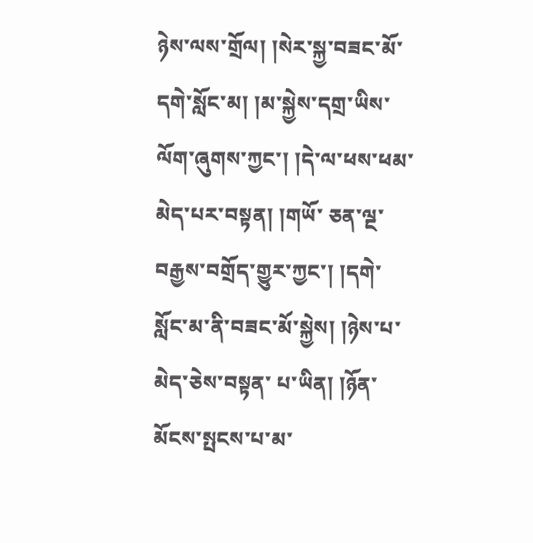ཉེས་ལས་གྲོལ། །སེར་སྐྱ་བཟང་མོ་ དགེ་སློང་མ། །མ་སྐྱེས་དགྲ་ཡིས་ལོག་ཞུགས་ཀྱང་། །དེ་ལ་ཕས་ཕམ་མེད་པར་བསྟན། །གཡོ་ ཅན་ལྔ་བརྒྱས་བགྲོད་གྱུར་ཀྱང་། །དགེ་སློང་མ་ནི་བཟང་མོ་སྐྱེས། །ཉེས་པ་མེད་ཅེས་བསྟན་ པ་ཡིན། །ཉོན་མོངས་སྤངས་པ་མ་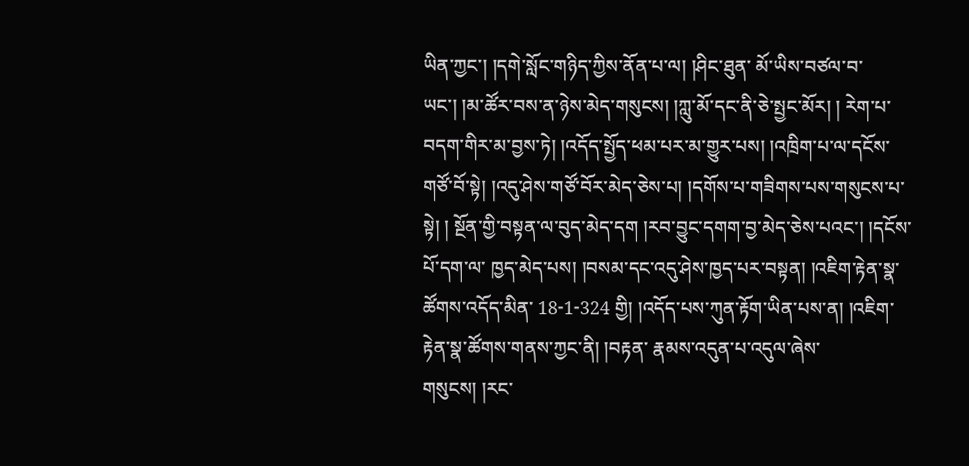ཡིན་ཀྱང་། །དགེ་སློང་གཉིད་ཀྱིས་ནོན་པ་ལ། །ཤིང་ཐུན་ མོ་ཡིས་བཙལ་བ་ཡང་། །མ་ཚོར་བས་ན་ཉེས་མེད་གསུངས། །ཀླུ་མོ་དང་ནི་ཅེ་སྤྱང་མོར། ། རེག་པ་བདག་གིར་མ་བྱས་ཏེ། །འདོད་སྤྱོད་ཕམ་པར་མ་གྱུར་པས། །འཁྲིག་པ་ལ་དངོས་ གཙོ་བོ་སྟེ། །འདུ་ཤེས་གཙོ་བོར་མེད་ཅེས་པ། །དགོས་པ་གཟིགས་པས་གསུངས་པ་སྟེ། ། སྔོན་གྱི་བསྟན་ལ་བུད་མེད་དག །རབ་བྱུང་དགག་བྱ་མེད་ཅེས་པའང་། །དངོས་པོ་དག་ལ་ ཁྱད་མེད་པས། །བསམ་དང་འདུ་ཤེས་ཁྱད་པར་བསྟན། །འཇིག་རྟེན་སྣ་ཚོགས་འདོད་མིན་ 18-1-324 གྱི། །འདོད་པས་ཀུན་རྟོག་ཡིན་པས་ན། །འཇིག་རྟེན་སྣ་ཚོགས་གནས་ཀྱང་ནི། །བརྟན་ རྣམས་འདུན་པ་འདུལ་ཞེས་གསུངས། །རང་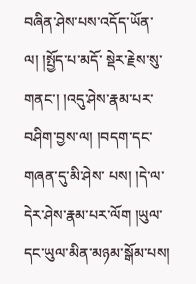བཞིན་ཤེས་པས་འདོད་ཡོན་ལ། །སྤྱོད་པ་མདོ་ སྡེར་རྗེས་སུ་གནང་། །འདུ་ཤེས་རྣམ་པར་བཤིག་བྱས་ལ། །བདག་དང་གཞན་དུ་མི་ཤེས་ པས། །དེ་ལ་དེར་ཤེས་རྣམ་པར་ལོག །ཡུལ་དང་ཡུལ་མིན་མཉམ་སྒོམ་པས།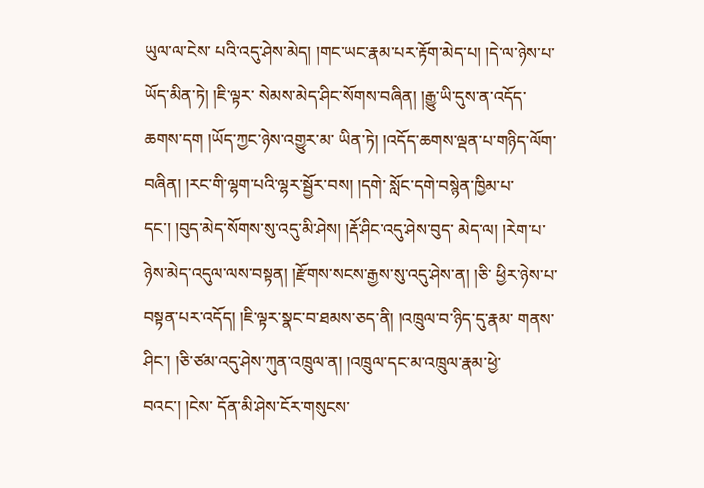ཡུལ་ལ་ངེས་ པའི་འདུ་ཤེས་མེད། །གང་ཡང་རྣམ་པར་རྟོག་མེད་པ། །དེ་ལ་ཉེས་པ་ཡོད་མིན་ཏེ། །ཇི་ལྟར་ སེམས་མེད་ཤིང་སོགས་བཞིན། །རྒྱུ་ཡི་དུས་ན་འདོད་ཆགས་དག །ཡོད་ཀྱང་ཉེས་འགྱུར་མ་ ཡིན་ཏེ། །འདོད་ཆགས་ལྡན་པ་གཉིད་ལོག་བཞིན། །རང་གི་ལྷག་པའི་ལྷར་སྦྱོར་བས། །དགེ་ སློང་དགེ་བསྙེན་ཁྱིམ་པ་དང་། །བུད་མེད་སོགས་སུ་འདུ་མི་ཤེས། །རྡོ་ཤིང་འདུ་ཤེས་བུད་ མེད་ལ། །རེག་པ་ཉེས་མེད་འདུལ་ལས་བསྟན། །རྫོགས་སངས་རྒྱས་སུ་འདུ་ཤེས་ན། །ཅི་ ཕྱིར་ཉེས་པ་བསྟན་པར་འདོད། །ཇི་ལྟར་སྣང་བ་ཐམས་ཅད་ནི། །འཁྲུལ་བ་ཉིད་དུ་རྣམ་ གནས་ཤིང་། །ཅི་ཙམ་འདུ་ཤེས་ཀུན་འཁྲུལ་ན། །འཁྲུལ་དང་མ་འཁྲུལ་རྣམ་ཕྱེ་བའང་། །ངེས་ དོན་མི་ཤེས་ངོར་གསུངས་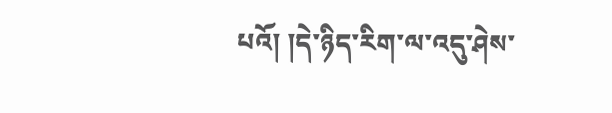པའོ། །དེ་ཉིད་རིག་ལ་འདུ་ཤེས་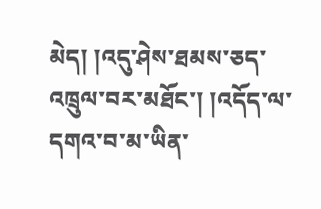མེད། །འདུ་ཤེས་ཐམས་ཅད་ འཁྲུལ་བར་མཐོང་། །འདོད་ལ་དགའ་བ་མ་ཡིན་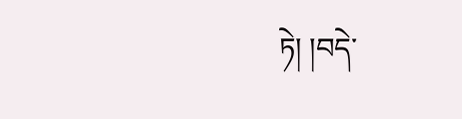ཏེ། །བདེ་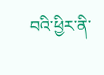བའི་ཕྱིར་ནི་